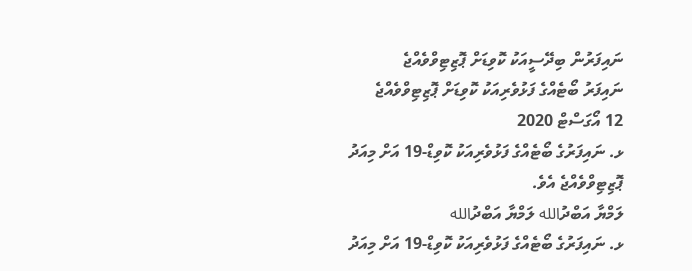ނައިފަރުން ބިދޭސީއަކު ކޮވިޑަށް ޕޮޒިޓިވްވެއްޖެ
ނައިފަރު ބޯޓެއްގެ ފަޅުވެރިއަކު ކޮވިޑަށް ޕޮޒިޓިވްވެއްޖެ
12 އޯގަސްޓް 2020
ޅ. ނައިފަރުގެ ބޯޓެއްގެ ފަޅުވެރިއަކު ކޮވިޑް-19 އަށް މިއަދު ޕޮޒިޓިވްވެއްޖެ އެވެ.
ލަމްޔާ އަބްދުالله ލަމްޔާ އަބްދުالله
ޅ. ނައިފަރުގެ ބޯޓެއްގެ ފަޅުވެރިއަކު ކޮވިޑް-19 އަށް މިއަދު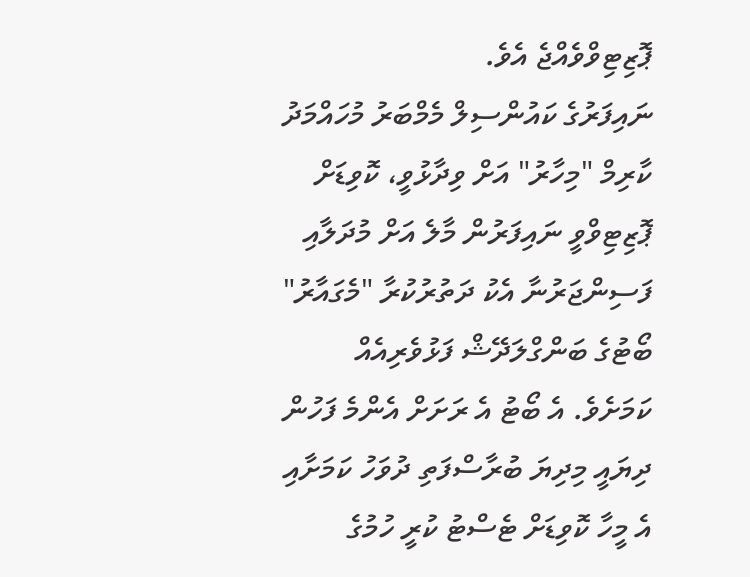ޕޮޒިޓިވްވެއްޖެ އެވެ.
ނައިފަރުގެ ކައުންސިލް މެމްބަރު މުހައްމަދު ކާރިމް "މިހާރު" އަށް ވިދާޅުވީ، ކޮވިޑަށް ޕޮޒިޓިވްވީ ނައިފަރުން މާލެ އަށް މުދަލާއި ފަސިންޖަރުނާ އެކު ދަތުރުކުރާ "މެގައާރު" ބޯޓުގެ ބަންގްލަދޭޝް ފަޅުވެރިއެއް ކަމަށެވެ. އެ ބޯޓު އެ ރަށަށް އެންމެ ފަހުން ދިޔައީ މިދިޔަ ބުރާސްފަތި ދުވަހު ކަމަށާއި އެ މީހާ ކޮވިޑަށް ޓެސްޓު ކުރީ ހުމުގެ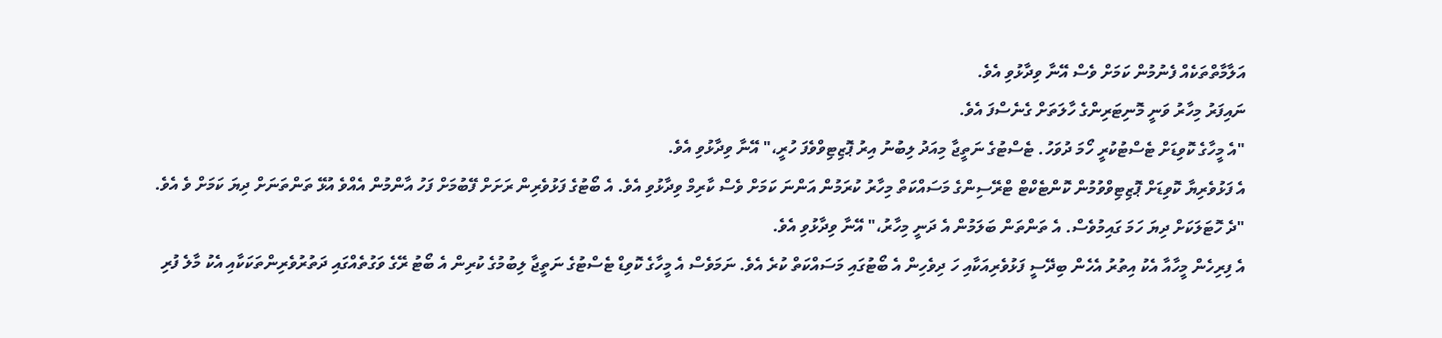އަލާމާތްތަކެއް ފެނުމުން ކަމަށް ވެސް އޭނާ ވިދާޅުވި އެވެ.
ނައިފަރު މިހާރު ވަނީ މޮނިޓަރިންގެ ހާލަތަށް ގެނެސްފަ އެވެ.
"އެ މީހާގެ ކޮވިޑަށް ޓެސްޓުކުރީ ހޯމަ ދުވަހު. ޓެސްޓުގެ ނަތީޖާ މިއަދު ލިބުނު އިރު ޕޮޒިޓިވްވެފަ ހުރީ،" އޭނާ ވިދާޅުވި އެވެ.
އެ ފަޅުވެރިޔާ ކޮވިޑަށް ޕޮޒިޓިވްވުމުން ކޮންޓެކްޓް ޓްރޭސިންގެ މަސައްކަތް މިހާރު ކުރަމުން އަންނަ ކަމަށް ވެސް ކާރިމް ވިދާޅުވި އެވެ. އެ ބޯޓުގެ ފަޅުވެރިން ރަށަށް ފޭބުމަށް ފަހު އާންމުން އެއްވެ އުޅޭ ތަންތަނަށް ދިޔަ ކަމަށް ވެ އެވެ.
"ދެ ހޮޓަލަކަށް ދިޔަ ހަމަ ގައިމުވެސް. އެ ތަންތަން ބަލަމުން އެ ދަނީ މިހާރު،" އޭނާ ވިދާޅުވި އެވެ.
އެ ފިރިހެން މީހާއާ އެކު އިތުރު އެހެން ބިދޭސީ ފަޅުވެރިއަކާއި ހަ ދިވެހިން އެ ބޯޓުގައި މަސައްކަތް ކުރެ އެވެ. ނަމަވެސް އެ މީހާގެ ކޮވިޑް ޓެސްޓުގެ ނަތީޖާ ލިބުމުގެ ކުރިން އެ ބޯޓު ރޭގެ ވަގުތެއްގައި ދަތުރުވެރިންތަކަކާއި އެކު މާލެ ފުރި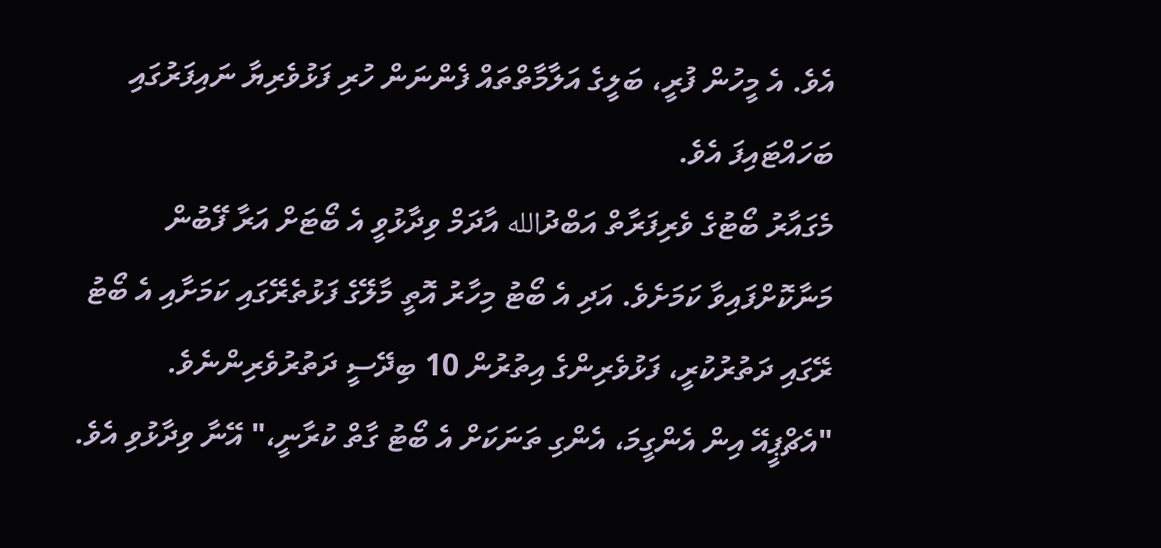އެވެ. އެ މީހުން ފުރީ، ބަލީގެ އަލާމާތްތައް ފެންނަން ހުރި ފަޅުވެރިޔާ ނައިފަރުގައި ބަހައްޓައިފަ އެވެ.
މެގައާރު ބޯޓުގެ ވެރިފަރާތް އަބްދުالله އާދަމް ވިދާޅުވީ އެ ބޯޓަށް އަރާ ފޭބުން މަނާކޮށްފައިވާ ކަމަށެވެ. އަދި އެ ބޯޓު މިހާރު އޮތީ މާލޭގެ ފަޅުތެރޭގައި ކަމަށާއި އެ ބޯޓު ރޭގައި ދަތުރުކުރީ، ފަޅުވެރިންގެ އިތުރުން 10 ބިދޭސީ ދަތުރުވެރިންނެވެ.
"އެޗްޕީއޭ އިން އެންގީމަ، އެންގި ތަނަކަށް އެ ބޯޓު ގާތް ކުރާނީ،" އޭނާ ވިދާޅުވި އެވެ.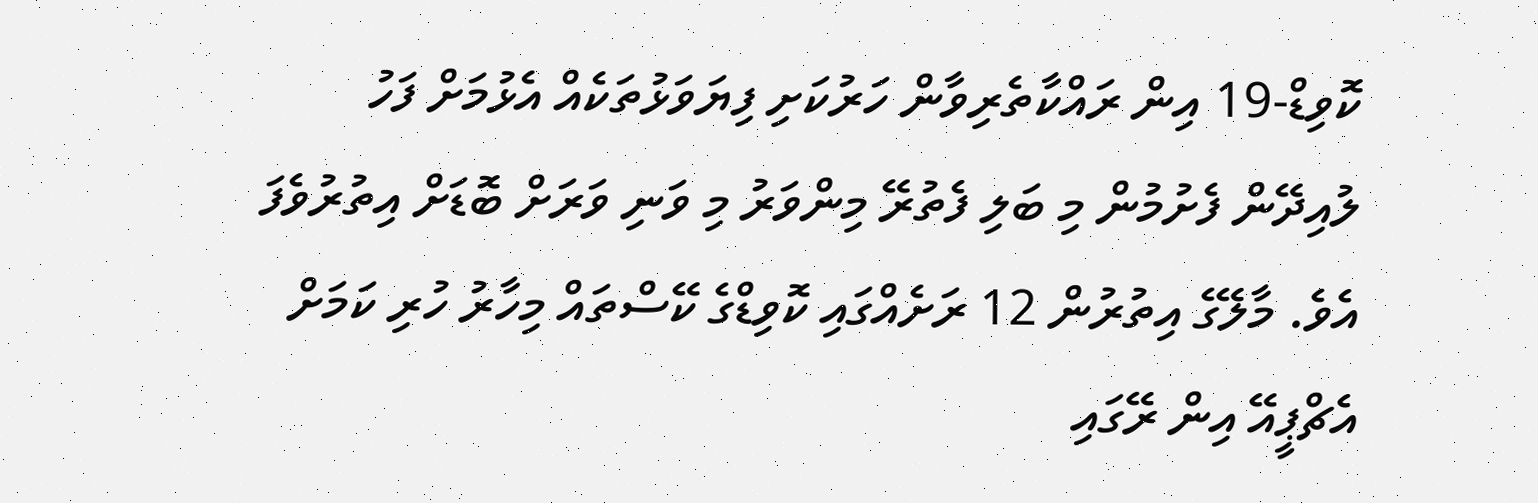ކޮވިޑް-19 އިން ރައްކާތެރިވާން ހަރުކަށި ފިޔަވަޅުތަކެއް އެޅުމަށް ފަހު ލުއިދޭން ފެށުމުން މި ބަލި ފެތުރޭ މިންވަރު މި ވަނި ވަރަށް ބޮޑަށް އިތުރުވެފަ އެވެ. މާލޭގެ އިތުރުން 12 ރަށެއްގައި ކޮވިޑްގެ ކޭސްތައް މިހާރު ހުރި ކަމަށް އެޗްޕީއޭ އިން ރޭގައި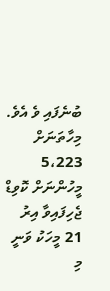ބުނެފައި ވެ އެވެ. މިހާތަނަށް 5،223 މީހުންނަށް ކޮވިޑް ޖެހިފައިވާ އިރު 21 މީހަކު ވަނީ މި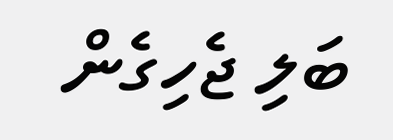ބަލި ޖެހިގެން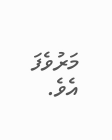މަރުވެފަ އެވެ.